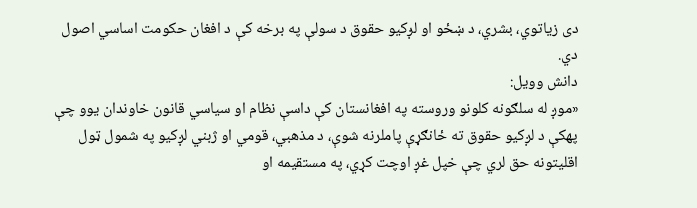دی زياتوي، بشري، د ښځو او لږکيو حقوق د سولې په برخه کې د افغان حکومت اساسي اصول دي.
دانش وويل:
«موږ له سلګونه کلونو وروسته په افغانستان کې داسې نظام او سياسي قانون خاوندان يوو چې پهکې د لږکيو حقوق ته ځانګړې پاملرنه شوې، د مذهبي، قومي او ژبني لږکيو په شمول ټول اقليتونه حق لري چې خپل غږ اوچت کړي، په مستقيمه او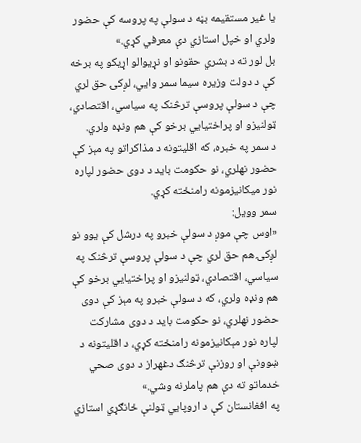يا غیر مستقيمه بڼه د سولې په پروسه کې حضور ولري او خپل استازي دې معرفي کړي.»
بل لور ته د بشري حقونو او نړيوالو اړيکو په برخه کې د دولت وزیره سيما سمر وايي، لږکۍ حق لري چې د سولې پروسې ترڅنک په سياسي، اقتصادي، ټولنیزو او پراختيايي برخو کې هم ونډه ولري.
د سمر په خبره، که اقلیتونه د مذاکراتو په مېز کې حضور نهلري، نو حکومت بايد د دوی حضور لپاره نور ميکانیزمونه رامنځته کړي.
سمر وويل:
«اوس چې موږ د سولې خبرو په درشل کې يوو نو لږکۍ هم حق لري چې د سولې پروسې ترڅنک په سياسي، اقتصادي، ټولنیزو او پراختيايي برخو کې هم ونډه ولري، که د سولې خبرو په مېز کې دوی حضور نهلري، نو حکومت بايد د دوی مشارکت لپاره نور مېکانيزمونه رامنځته کړي، د اقليتونه د ښوونې او روزنې ترڅنګ دغهراز د دوی صحي خدماتو ته دې هم پاملرنه وشي.»
په افغانستان کې د اروپايي ټولنې ځانګړي استازي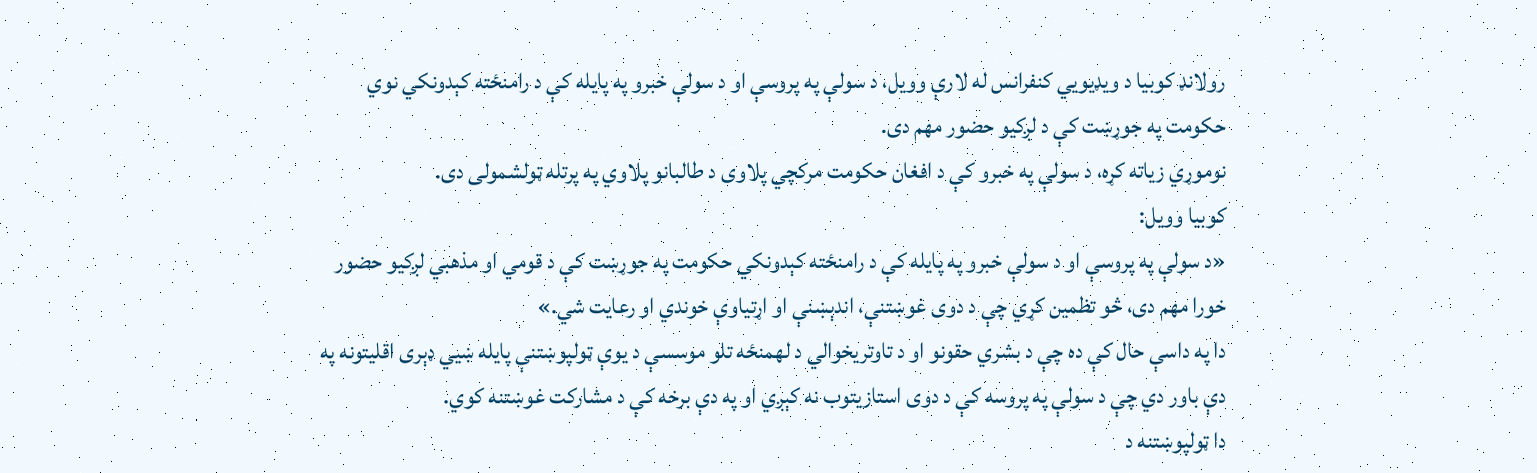رولانډ کوبيا د ويډيويي کنفرانس له لارې وويل، د سولې په پروسې او د سولې خبرو په پايله کې د رامنځته کېدونکي نوي حکومت په جوړښت کې د لږکيو حضور مهم دی.
نوموړي زياته کړه، د سولې په خبرو کې د افغان حکومت مرکچي پلاوی د طالبانو پلاوي په پرتله ټولشمولی دی.
کوبيا وويل:
«د سولې په پروسې او د سولې خبرو په پايله کې د رامنځته کېدونکي حکومت په جوړښت کې د قومي او مذهبي لږکيو حضور خورا مهم دی، څو تظمين کړي چې د دوی غوښتنې، اندېښنې او اړتياوې خوندي او رعايت شي.»
دا په داسې حال کې ده چې د بشري حقونو او د تاوتريخوالي د لهمنځه تلو موسسې د يوې ټولپوښتنې پايله ښيي ډېری اقلیتونه په دې باور دي چې د سولې په پروسه کې د دوی استازيتوب نه کېږي او په دې برخه کې د مشارکت غوښتنه کوي.
دا ټولپوښتنه د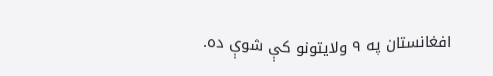افغانستان په ۹ ولايتونو کې شوې ده.